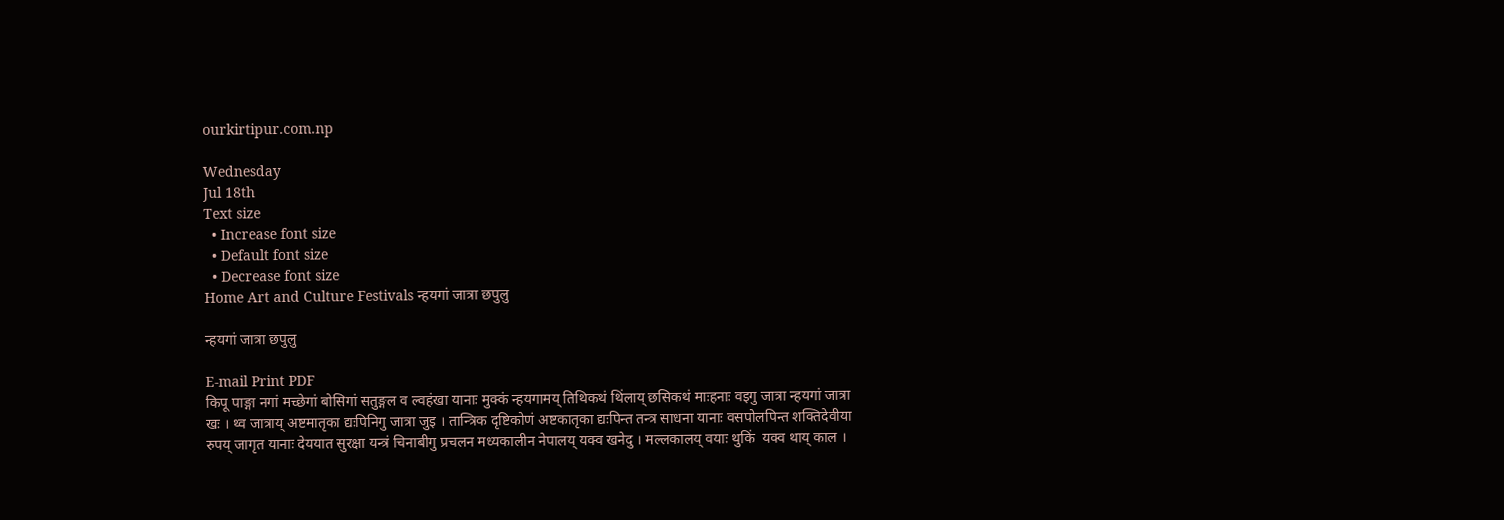ourkirtipur.com.np

Wednesday
Jul 18th
Text size
  • Increase font size
  • Default font size
  • Decrease font size
Home Art and Culture Festivals न्हयगां जात्रा छपुलु

न्हयगां जात्रा छपुलु

E-mail Print PDF
किपू पाङ्गा नगां मच्छेगां बोसिगां सतुङ्गल व ल्वहंखा यानाः मुक्कं न्हयगामय् तिथिकथं थिंलाय् छसिकथं माःहनाः वइगु जात्रा न्हयगां जात्रा खः । थ्व जात्राय् अष्टमातृका द्यःपिनिगु जात्रा जुइ । तान्त्रिक दृष्टिकोणं अष्टकातृका द्यःपिन्त तन्त्र साधना यानाः वसपोलपिन्त शक्तिदेवीया रुपय् जागृत यानाः देययात सुरक्षा यन्त्रं चिनाबीगु प्रचलन मध्यकालीन नेपालय् यक्व खनेदु । मल्लकालय् वयाः थुकिं  यक्व थाय् काल ।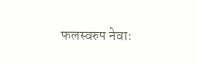फलस्वरुप नेवाः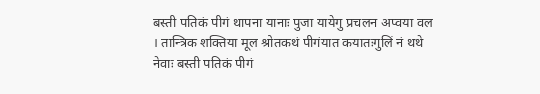बस्ती पतिकं पीगं थापना यानाः पुजा यायेगु प्रचलन अप्वया वल । तान्त्रिक शक्तिया मूल श्रोतकथं पीगंयात कयातःगुलिं नं थथे नेवाः बस्ती पतिकं पीगं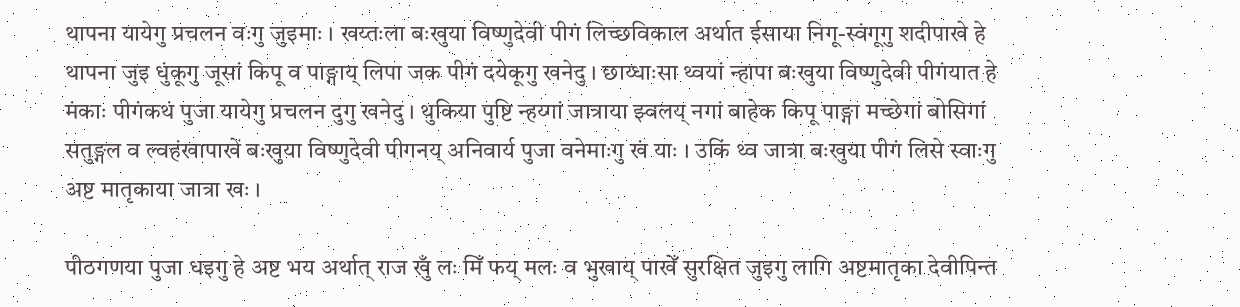थापना यायेगु प्रचलन वःगु जुइमाः । खय्तःला बःखुया विष्णुदेवी पीगं लिच्छविकाल अर्थात ईसाया निगू-स्वंगूगु शदीपाखे हे थापना जुइ धुंकूगु जूसां किपू व पाङ्गाय् लिपा जक पीगं दयेकूगु खनेदु । छाय्धाःसा थ्वयां न्हापा बःखुया विष्णुदेवी पीगंयात हे मंकाः पीगंकथं पुजा यायेगु प्रचलन दुगु खनेदु । थुकिया पुष्टि न्हय्गां जात्राया झ्वलय् नगां बाहेक किपू पाङ्गा मच्छेगां बोसिगां सतुङ्गल व ल्वहंखापाखें बःखुया विष्णुदेवी पीगनय् अनिवार्य पुजा वनेमाःगु खं याः । उकिं थ्व जात्रा बःखुया पीगं लिसे स्वाःगु अष्ट मातृकाया जात्रा खः ।

पीठगणया पुजा धइगु हे अष्ट भय अर्थात् राज खुँ लः मिँ फय् मलः व भुखाय् पाखेँ सुरक्षित जुइगु लागि अष्टमातृका देवीपिन्त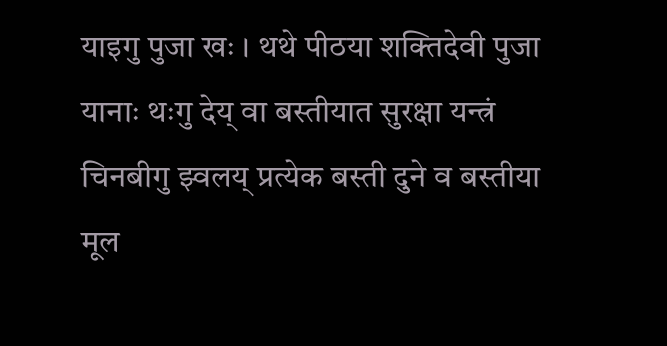याइगु पुजा खः । थथे पीठया शक्तिदेवी पुजा यानाः थःगु देय् वा बस्तीयात सुरक्षा यन्त्रं चिनबीगु झ्वलय् प्रत्येक बस्ती दुने व बस्तीया मूल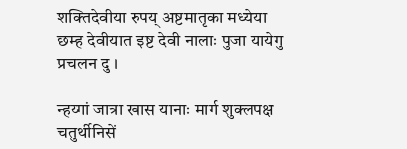शक्तिदेवीया रुपय् अष्टमातृका मध्येया छम्ह देवीयात इष्ट देवी नालाः पुजा यायेगु प्रचलन दु ।

न्हय्गां जात्रा खास यानाः मार्ग शुक्लपक्ष चतुर्थीनिसें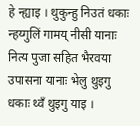हे न्ह्याइ । थुकुन्हु निउतं धकाः न्हय्गुलिं गामय् नीसी यानाः नित्य पुजा सहित भैरवया उपासना यानाः भेलु थुइगु धकाः थ्वँ थुइगु याइ ।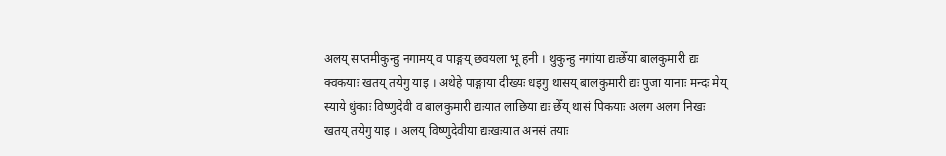अलय् सप्तमीकुन्हु नगामय् व पाङ्गय् छवयला भू हनी । थुकुन्हु नगांया द्यःछेँया बालकुमारी द्यः क्वकयाः खतय् तयेगु याइ । अथेहे पाङ्गाया दीख्यः धइगु थासय् बालकुमारी द्यः पुजा यानाः मन्दः मेय् स्याये धुंकाः विष्णुदेवी व बालकुमारी द्यःयात लाछिया द्यः छेँय् थासं पिकयाः अलग अलग निखः खतय् तयेगु याइ । अलय् विष्णुदेवीया द्यःखःयात अनसं तयाः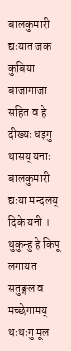बालकुमारी द्यःयात जक कुबिया बाजागाजा सहित व हे दीख्यः धइगु थासय् यनाः बालकुमारी द्यःया मन्दलय् दिके यनी । थुकुन्हु हे किपू लगायत सतुङ्गल व मच्छेगामय् थःथःगु मूल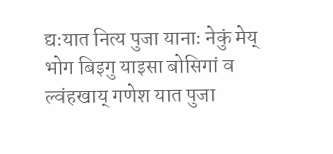द्यःयात नित्य पुजा यानाः नेकुं मेय् भोग बिइगु याइसा बोसिगां व ल्वंहखाय् गणेश यात पुजा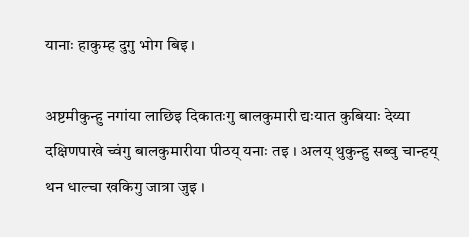यानाः हाकुम्ह दुगु भोग बिइ ।

अष्टमीकुन्हु नगांया लाछिइ दिकातःगु बालकुमारी द्यःयात कुबियाः देय्या दक्षिणपाखे च्वंगु बालकुमारीया पीठय् यनाः तइ । अलय् थुकुन्हु सब्वु चान्हय् थन धाल्चा खकिगु जात्रा जुइ ।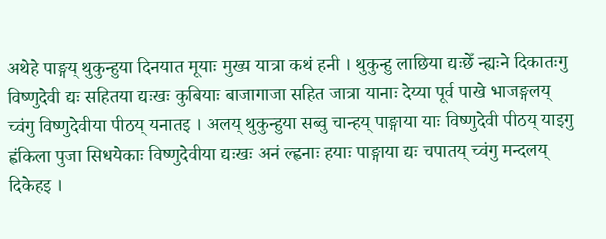अथेहे पाङ्गय् थुकुन्हुया दिनयात मूयाः मुख्य यात्रा कथं हनी । थुकुन्हु लाछिया द्यःछेँ न्ह्यःने दिकातःगु विष्णुदेवी द्यः सहितया द्यःखः कुबियाः बाजागाजा सहित जात्रा यानाः देय्या पूर्व पाखे भाजङ्गलय् च्वंगु विष्णुदेवीया पीठय् यनातइ । अलय् थुकुन्हुया सब्वु चान्हय् पाङ्गाया याः विष्णुदेवी पीठय् याइगु ह्वंकिला पुजा सिधयेकाः विष्णुदेवीया द्यःखः अनं ल्ह्वनाः हयाः पाङ्गाया द्यः चपातय् च्वंगु मन्दलय् दिकेहइ ।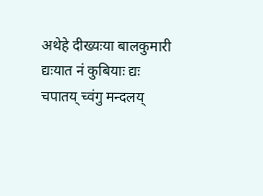अथेहे दीख्यःया बालकुमारी द्यःयात नं कुबियाः द्यः चपातय् च्वंगु मन्दलय्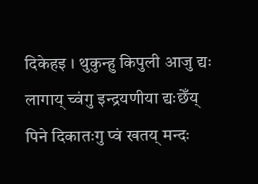दिकेहइ । थुकुन्हु किपुली आजु द्यः लागाय् च्वंगु इन्द्रयणीया द्यःछेँय् पिने दिकातःगु प्वं खतय् मन्दः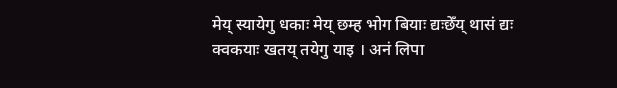मेय् स्यायेगु धकाः मेय् छम्ह भोग बियाः द्यःछेँय् थासं द्यः क्वकयाः खतय् तयेगु याइ । अनं लिपा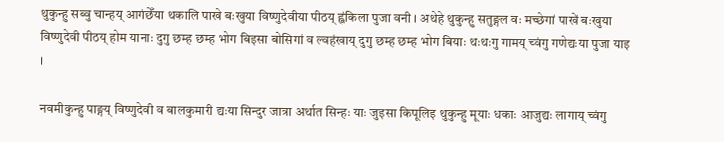थुकुन्हु सब्वु चान्हय् आगंछेँया थकालि पाखे बःखुया विष्णुदेवीया पीठय् ह्वंकिला पुजा वनी । अथेहे थुकुन्हु सतुङ्गल वः मच्छेगां पाखें बःखुया विष्णुदेवी पीठय् होम यानाः दुगु छम्ह छम्ह भोग बिइसा बोसिगां व ल्वहंखाय् दुगु छम्ह छम्ह भोग बियाः थःथःगु गामय् च्वंगु गणेद्यःया पुजा याइ ।

नवमीकुन्हु पाङ्गय् विष्णुदेवी व बालकुमारी द्यःया सिन्दुर जात्रा अर्थात सिन्हः याः जुइसा किपूलिइ थुकुन्हु मूयाः धकाः आजुद्यः लागाय् च्वंगु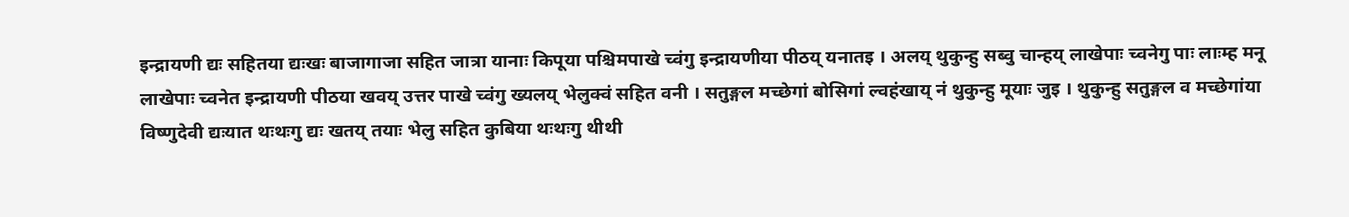इन्द्रायणी द्यः सहितया द्यःखः बाजागाजा सहित जात्रा यानाः किपूया पश्चिमपाखे च्वंगु इन्द्रायणीया पीठय् यनातइ । अलय् थुकुन्हु सब्वु चान्हय् लाखेपाः च्वनेगु पाः लाःम्ह मनू लाखेपाः च्वनेत इन्द्रायणी पीठया खवय् उत्तर पाखे च्वंगु ख्यलय् भेलुक्वं सहित वनी । सतुङ्गल मच्छेगां बोसिगां ल्वहंखाय् नं थुकुन्हु मूयाः जुइ । थुकुन्हु सतुङ्गल व मच्छेगांया विष्णुदेवी द्यःयात थःथःगु द्यः खतय् तयाः भेलु सहित कुबिया थःथःगु थीथी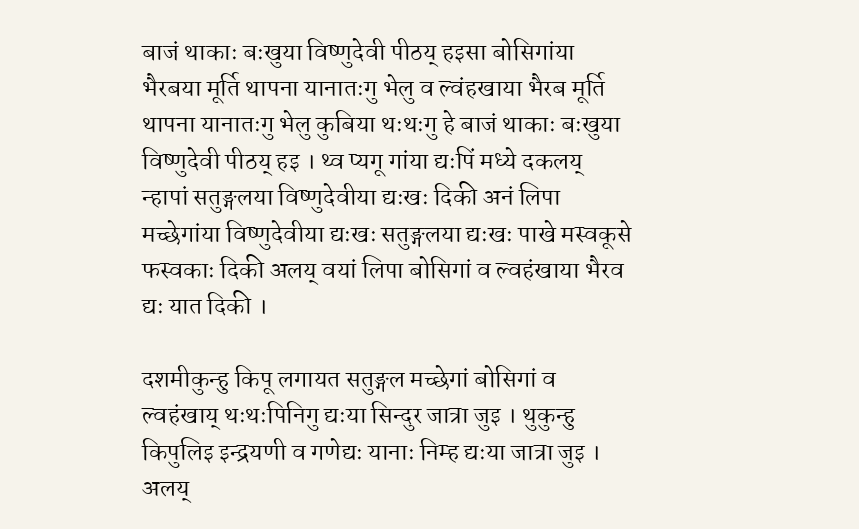बाजं थाकाः बःखुया विष्णुदेवी पीठय् हइसा बोसिगांया भैरबया मूर्ति थापना यानातःगु भेलु व ल्वंहखाया भैरब मूर्ति थापना यानातःगु भेलु कुबिया थःथःगु हे बाजं थाकाः बःखुया विष्णुदेवी पीठय् हइ । थ्व प्यगू गांया द्यःपिं मध्ये दकलय् न्हापां सतुङ्गलया विष्णुदेवीया द्यःखः दिकी अनं लिपा मच्छेगांया विष्णुदेवीया द्यःखः सतुङ्गलया द्यःखः पाखे मस्वकूसे फस्वकाः दिकी अलय् वयां लिपा बोसिगां व ल्वहंखाया भैरव द्यः यात दिकी ।

दशमीकुन्हु किपू लगायत सतुङ्गल मच्छेगां बोसिगां व ल्वहंखाय् थःथःपिनिगु द्यःया सिन्दुर जात्रा जुइ । थुकुन्हु किपुलिइ इन्द्रयणी व गणेद्यः यानाः निम्ह द्यःया जात्रा जुइ । अलय्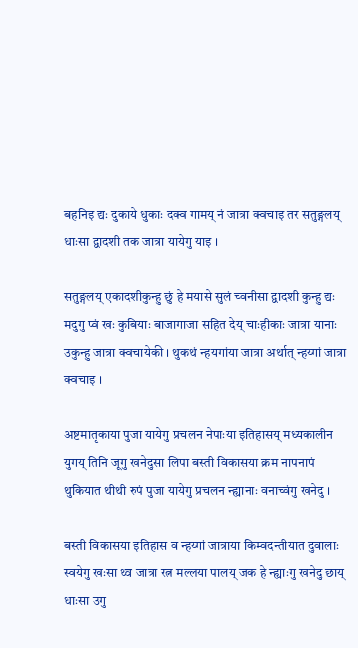बहनिइ द्यः दुकाये धुकाः दक्व गामय् नं जात्रा क्वचाइ तर सतुङ्गलय् धाःसा द्वादशी तक जात्रा यायेगु याइ ।

सतुङ्गलय् एकादशीकुन्हु छुं हे मयासे सुलं च्वनीसा द्वादशी कुन्हु द्यः मदुगु प्वं खः कुबियाः बाजागाजा सहित देय् चाःहीकाः जात्रा यानाः उकुन्हु जात्रा क्वचायेकी । थुकथं न्हयगांया जात्रा अर्थात् न्हय्गां जात्रा क्वचाइ ।

अष्टमातृकाया पुजा यायेगु प्रचलन नेपाःया इतिहासय् मध्यकालीन युगय् तिनि जूगु खनेदुसा लिपा बस्ती विकासया क्रम नापनापं थुकियात थीथी रुपं पुजा यायेगु प्रचलन न्ह्यानाः वनाच्वंगु खनेदु ।

बस्ती विकासया इतिहास व न्हय्गां जात्राया किम्वदन्तीयात दुवालाः स्वयेगु खःसा थ्व जात्रा रत्न मल्लया पालय् जक हे न्ह्याःगु खनेदु छाय् धाःसा उगु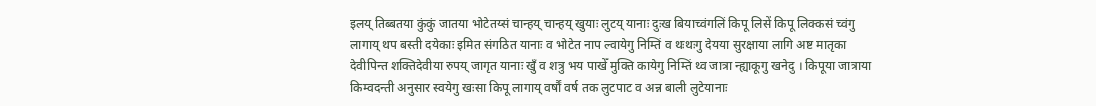इलय् तिब्बतया कुंकुं जातया भोटेतय्सं चान्हय् चान्हय् खुयाः लुटय् यानाः दुःख बियाच्वंगलिं किपू लिसें किपू लिक्कसं च्वंगु लागाय् थप बस्ती दयेकाः इमित संगठित यानाः व भोटेत नाप ल्वायेगु निम्तिं व थःथःगु देयया सुरक्षाया लागि अष्ट मातृका देवीपिन्त शक्तिदेवीया रुपय् जागृत यानाः खुँ व शत्रु भय पाखेँ मुक्ति कायेगु निम्तिं थ्व जात्रा न्ह्याकूगु खनेदु । किपूया जात्राया किम्वदन्ती अनुसार स्वयेगु खःसा किपू लागाय् वर्षौं वर्ष तक लुटपाट व अन्न बाली लुटेयानाः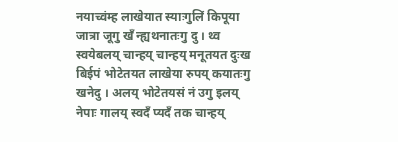नयाच्वंम्ह लाखेयात स्याःगुलिं किपूया जात्रा जूगु खँ न्ह्यथनातःगु दु । थ्व स्वयेबलय् चान्हय् चान्हय् मनूतयत दुःख बिईपं भोटेतयत लाखेया रुपय् कयातःगु खनेदु । अलय् भोटेतयसं नं उगु इलय् नेपाः गालय् स्वदँ प्यदँ तक चान्हय्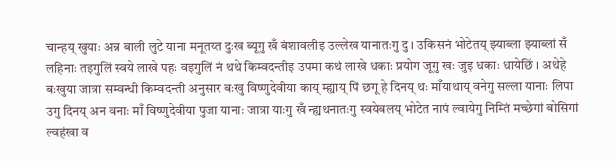चान्हय् खुयाः अन्न बाली लुटे याना मनूतय्त दुःख ब्यूगु खँ बंशावलीइ उल्लेख यानातःगु दु । उकिसनं भोटेतय् झ्याब्ला झ्याब्लां सँ लहिनाः तइगुलिं स्वये लाखे पहः वइगुलिं नं थथे किम्वदन्तीइ उपमा कथं लाखे धकाः प्रयोग जूगु खः जुइ धकाः धायेछिं । अथेहे बःखुया जात्रा सम्वन्धी किम्वदन्ती अनुसार बःखु विष्णुदेवीया काय् म्ह्याय् पिं छगू हे दिनय् थः माँयाथाय् वनेगु सल्ला यानाः लिपा उगु दिनय् अन वनाः माँ विष्णुदेवीया पुजा यानाः जात्रा याःगु खँ न्ह्यथनातःगु स्वयेबलय् भोटेत नापं ल्वायेगु निम्तिं मच्छेगां बोसिगां ल्वहंखा व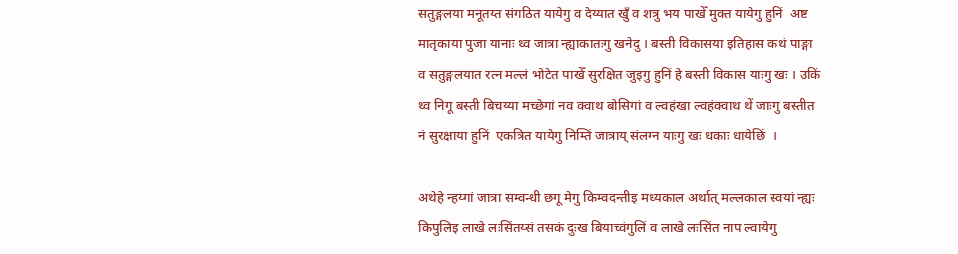सतुङ्गलया मनूतय्त संगठित यायेगु व देय्यात खुँ व शत्रु भय पाखेँ मुक्त यायेगु हुनिं  अष्ट मातृकाया पुजा यानाः थ्व जात्रा न्ह्याकातःगु खनेदु । बस्ती विकासया इतिहास कथं पाङ्गा व सतुङ्गलयात रत्न मल्लं भोटेत पाखेँ सुरक्षित जुइगु हुनिं हे बस्ती विकास याःगु खः । उकिं थ्व निगू बस्ती बिचय्या मच्छेगां नव क्वाथ बोसिगां व ल्वहंखा ल्वहंक्वाथ थें जाःगु बस्तीत नं सुरक्षाया हुनिं  एकत्रित यायेगु निम्तिं जात्राय् संलग्न याःगु खः धकाः धायेछिं  ।

अथेहे न्हय्गां जात्रा सम्वन्धी छगू मेगु किम्वदन्तीइ मध्यकाल अर्थात् मल्लकाल स्वयां न्ह्यः किपुलिइ लाखे लःसिंतय्सं तसकं दुःख बियाच्वंगुलिं व लाखे लःसिंत नाप ल्वायेगु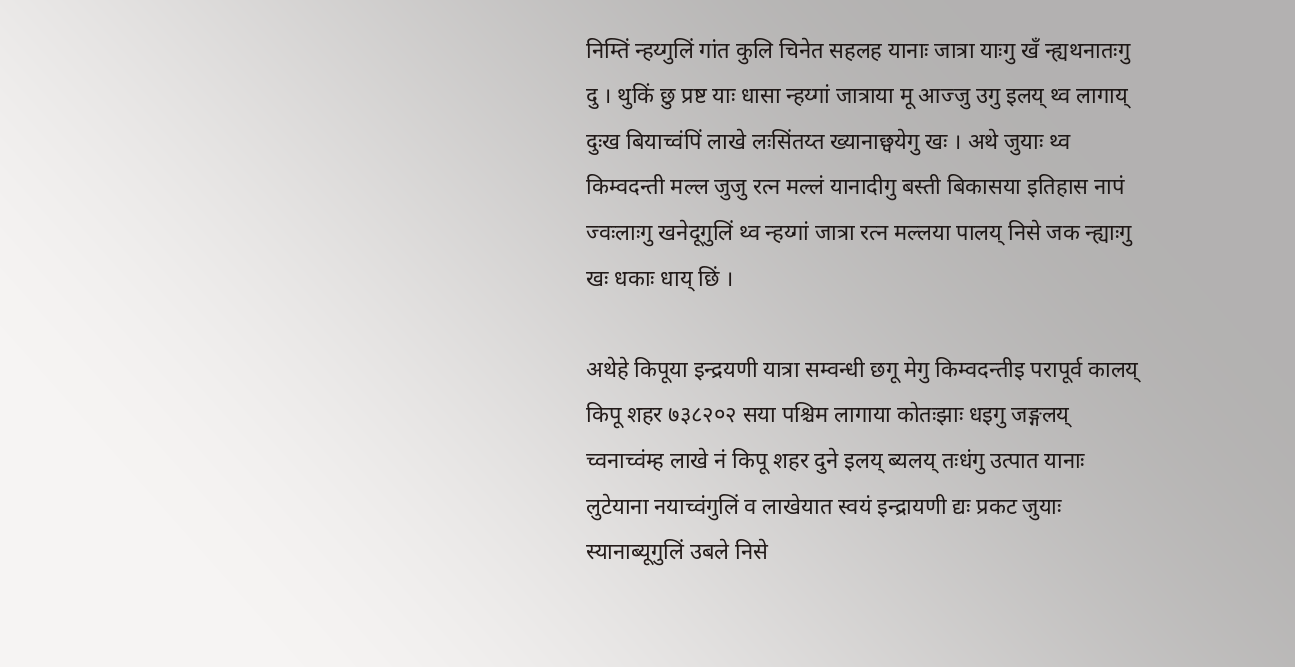निम्तिं न्हय्गुलिं गांत कुलि चिनेत सहलह यानाः जात्रा याःगु खँ न्ह्यथनातःगु दु । थुकिं छु प्रष्ट याः धासा न्हय्गां जात्राया मू आज्जु उगु इलय् थ्व लागाय् दुःख बियाच्वंपिं लाखे लःसिंतय्त ख्यानाछ्वयेगु खः । अथे जुयाः थ्व किम्वदन्ती मल्ल जुजु रत्न मल्लं यानादीगु बस्ती बिकासया इतिहास नापं ज्वःलाःगु खनेदूगुलिं थ्व न्हय्गां जात्रा रत्न मल्लया पालय् निसे जक न्ह्याःगु खः धकाः धाय् छिं ।

अथेहे किपूया इन्द्रयणी यात्रा सम्वन्धी छगू मेगु किम्वदन्तीइ परापूर्व कालय् किपू शहर ७३८२०२ सया पश्चिम लागाया कोतःझाः धइगु जङ्गलय् च्वनाच्वंम्ह लाखे नं किपू शहर दुने इलय् ब्यलय् तःधंगु उत्पात यानाः लुटेयाना नयाच्वंगुलिं व लाखेयात स्वयं इन्द्रायणी द्यः प्रकट जुयाः स्यानाब्यूगुलिं उबले निसे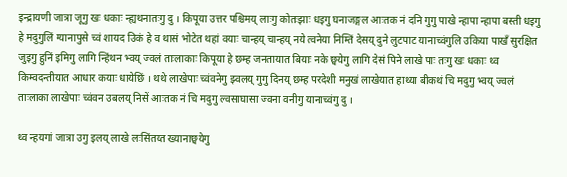इन्द्रायणी जात्रा जूगु खः धकाः न्ह्यथनातःगु दु । किपूया उत्तर पश्चिमय् लाःगु कोतःझाः धइगु घनाजङ्गल आःतक नं दनि गुगु पाखे न्हापा न्हापा बस्ती धइगु हे मदुगुलिं ग्यानापुसे च्वं शायद उिकं हे व थासं भोटेत थहां वयाः चान्हय् चान्हय् नये त्वनेया निम्तिं देसय् दुने लुटपाट यानाच्वंगुलि उकिया पाखँ सुरक्षित जुइगु हुनिं इमिगु लागि न्हिंथन भ्वय् ज्वलं ताःलाकाः किपूया हे छम्ह जनतायात बियाः नके छ्वयेगु लागि देसं पिने लाखे पाः तःगु खः धकाः थ्व किम्वदन्तीयात आधार कयाः धायेछिं । थथे लाखेपाः च्वंवनेगु झ्वलय् गुगु दिनय् छम्ह परदेशी मनुखं लाखेयात हाथ्या बीकथं चि मदुगु भ्वय् ज्वलं ताःलाका लाखेपाः च्वंवन उबलय् निसें आःतक नं चि मदुगु ल्वसाघासा ज्वना वनीगु यानाच्वंगु दु ।

थ्व न्हयगां जात्रा उगु इलय् लाखे लःसिंतय्त ख्यानाछ्वयेगु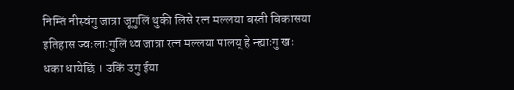निम्तिं नीस्वंगु जात्रा जूगुलिं थुकी लिसे रत्न मल्लया बस्ती बिकासया इतिहास ज्वःलाःगुलिं थ्व जात्रा रत्न मल्लया पालय् हे न्ह्याःगु खः धका धायेछिं । उकिं उगु ईया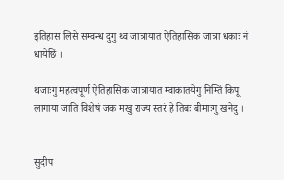इतिहास लिसे सम्वन्ध दुगु थ्व जात्रायात ऐतिहासिक जात्रा धकाः नं धायेछिं ।

थजाःगु महत्वपूर्ण ऐतिहासिक जात्रायात म्वाकातयेगु निम्तिं किपू लागाया जाति विशेषं जक मखु राज्य स्तरं हे तिबः बीमाःगु खनेदु ।


सुदीप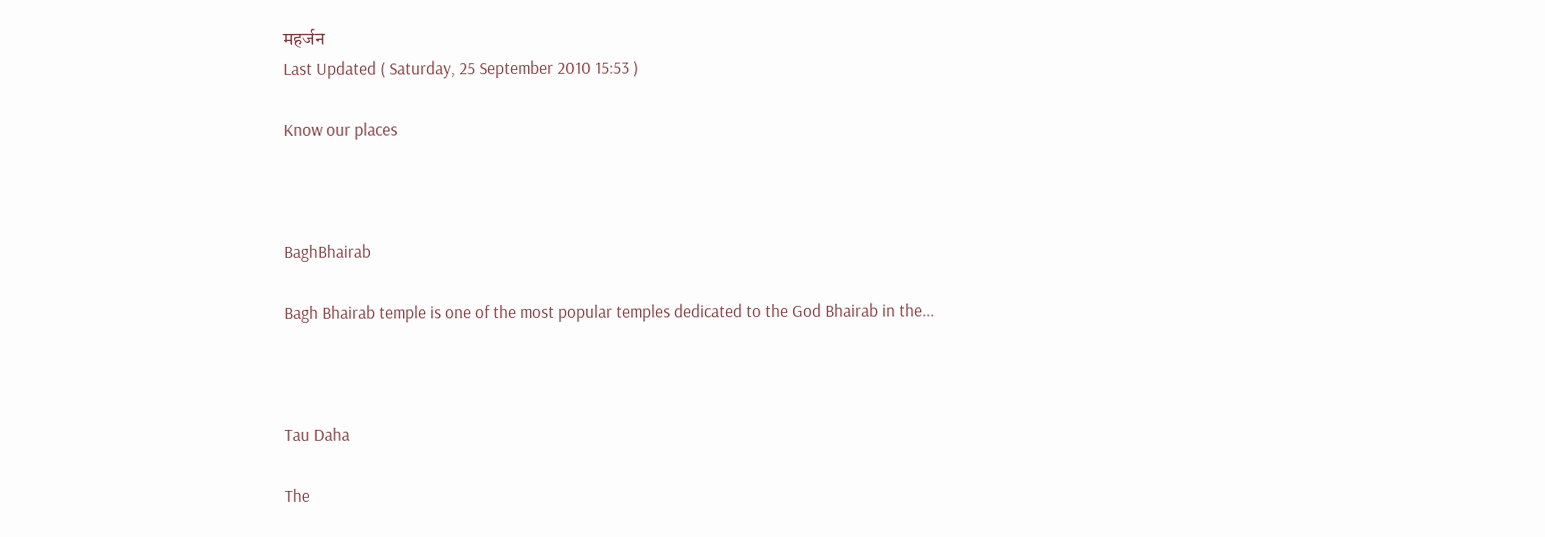महर्जन
Last Updated ( Saturday, 25 September 2010 15:53 )

Know our places



BaghBhairab

Bagh Bhairab temple is one of the most popular temples dedicated to the God Bhairab in the...



Tau Daha

The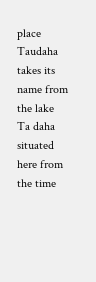place Taudaha takes its name from the lake Ta daha situated here from the time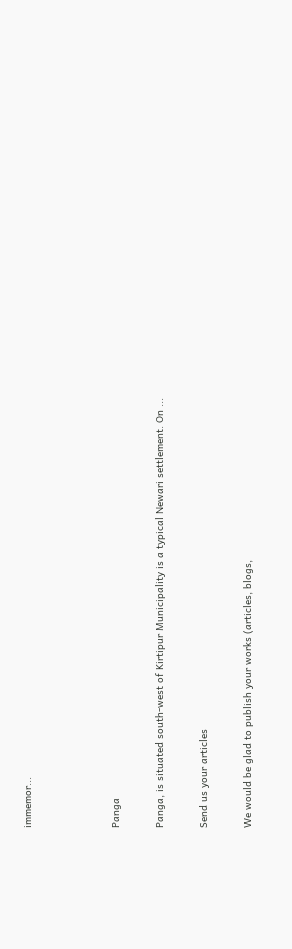immemor...



Panga

Panga, is situated south-west of Kirtipur Municipality is a typical Newari settlement. On ...

Send us your articles

We would be glad to publish your works (articles, blogs,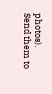photos). Send them to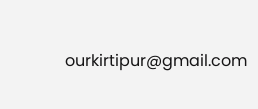ourkirtipur@gmail.com